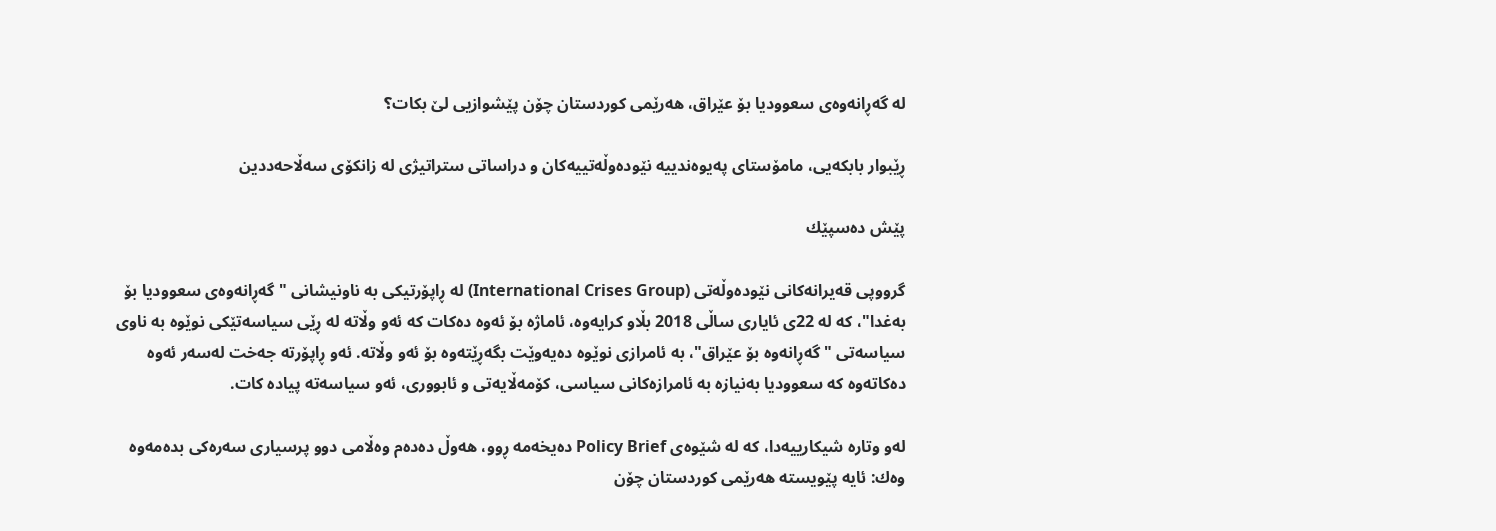له‌ گه‌ڕانه‌وه‌ى سعووديا بۆ عێراق، هه‌رێمى كوردستان چۆن پێشوازیى لێ بكات؟

ڕێبوار بابكه‌يى، مامۆستاى په‌يوه‌ندييه‌ نێوده‌وڵه‌تييه‌كان و دراساتى ستراتيژى له‌ زانكۆى سه‌ڵاحه‌ددين

پێش ده‌سپێك

گرووپى قه‌يرانه‌كانى نێوده‌وڵه‌تى (International Crises Group) له‌ ڕاپۆرتيكى به ‌ناونيشانى "گه‌ڕانه‌وه‌ى سعووديا بۆ به‌غدا"، كه‌ له‌ 22ی ئايارى ساڵى 2018 بڵاو كرايه‌وه‌، ئاماژه‌ بۆ ئه‌وه‌ ده‌كات كه‌ ئه‌و وڵاته‌ له‌ ڕێى سياسه‌تێكى نوێوه‌ به ‌ناوى سياسه‌تى "گه‌ڕانه‌وه‌ بۆ عێراق"،‌ به‌ ئامرازى نوێوه‌‌ ده‌یه‌وێت بگه‌ڕێته‌وه‌ بۆ ئه‌و وڵاته‌. ئه‌و ڕاپۆرته‌ جه‌خت له‌سه‌ر ئه‌وه‌ ده‌كاته‌وه‌ كه‌ سعووديا به‌نيازه‌ به‌ ئامرازه‌كانى سياسى، كۆمه‌ڵايه‌تى و ئابوورى، ئه‌و سياسه‌ته‌ پياده‌ كات.

له‌و‌ وتاره‌ شيكارييه‌دا، كه‌ له‌ شێوه‌ى Policy Brief ده‌يخه‌مه‌ ڕوو، هه‌وڵ ده‌ده‌م وه‌ڵامى دوو پرسيارى سه‌ره‌كى بده‌مه‌وه وه‌ك: ئايه‌ پێويسته‌ هه‌رێمى كوردستان چۆن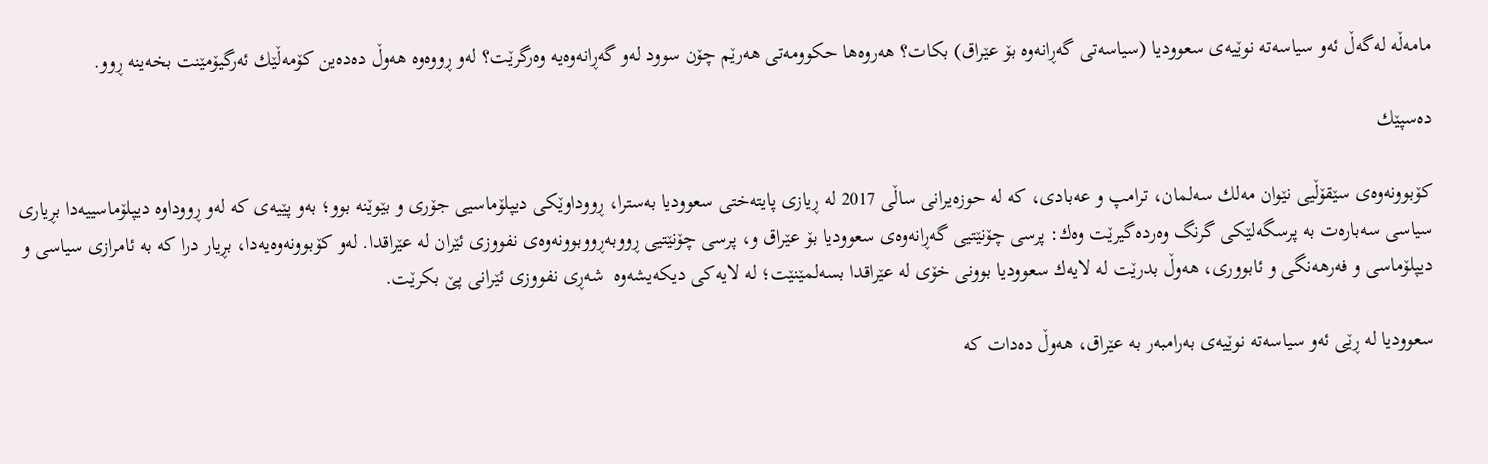مامه‌ڵه‌ له‌گه‌ڵ ئه‌و سياسه‌ته‌ نوێیه‌‌ى سعووديا (سياسه‌تى گه‌ڕانه‌وه‌‌ بۆ عێراق) بكات؟ هه‌روه‌ها حكوومه‌تى هه‌رێم چۆن سوود له‌و گه‌ڕانه‌وه‌يه‌ وه‌رگرێت؟ له‌و ڕووه‌وه‌‌ هه‌وڵ ده‌ده‌ين كۆمه‌ڵێك ئه‌رگيۆمێنت بخه‌ينه‌ ڕوو.

ده‌سپێك

كۆبوونه‌وه‌ى سێقۆڵیى نێوان مه‌لك سه‌لمان، ترامپ و عه‌بادى، كه‌ له‌ حوزه‌يرانى ساڵى 2017 له‌ ڕيازى پايته‌ختى سعووديا به‌سترا، ڕووداوێكى ديپلۆماسیى جۆرى و بێوێنه ‌بوو؛ به‌و پێیه‌ى كه‌ له‌و ڕووداوه‌ ديپلۆماسييه‌دا بڕيارى سياسى سه‌باره‌ت به‌ پرسگه‌لێكى گرنگ وه‌رده‌گيرێت وه‌ك: پرسى چۆنێتیی گه‌ڕانه‌وه‌ى سعووديا بۆ عێراق و،‌ پرسى چۆنێتیی ڕووبه‌ڕووبوونه‌وه‌ى نفووزى ئێران له‌ عێراقدا. له‌و كۆبوونه‌وه‌يه‌دا، بڕيار درا كه‌ به‌ ئامرازى سياسى و ديپلۆماسى و فه‌رهه‌نگى و ئابوورى، هه‌وڵ بدرێت له‌ لايه‌ك سعووديا بوونى خۆى له‌ عێراقدا بسه‌لمێنێت؛ له‌ لايه‌كی دیكه‌یشه‌وه‌  شه‌ڕى نفووزى ئێرانى پێ بكرێت.

سعووديا له‌ ڕێى ئه‌و سياسه‌ته‌ نوێیه‌ى به‌رامبه‌ر به‌ عێراق‌، هه‌وڵ ده‌دات كه‌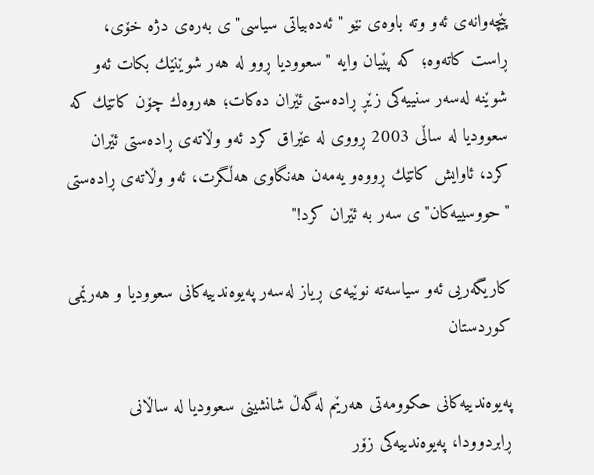پێچه‌وانه‌ى ئه‌و وته‌ باوه‌ى نێو "ئه‌ده‌بياتى سياسى"ی به‌ره‌ى دژه‌ خۆى، ڕاست كاته‌وه‌؛ كه‌ پێيان وايه‌ "سعووديا ڕوو له‌ هه‌ر شوێنێك بكات ئه‌و شوێنه‌ له‌سه‌ر سنييه‌كى زێڕ ڕاده‌ستى ئێران ده‌كات؛ هه‌روه‌ك چۆن كاتێك كه‌ سعووديا له‌ ساڵى 2003 ڕووى له‌ عێراق كرد ئه‌و وڵاته‌ى ڕاده‌ستى ئێران كرد، ئاوایش كاتێك ڕووه‌و يه‌مه‌ن هه‌نگاوى هه‌ڵگرت، ئه‌و وڵاته‌ى ڕاده‌ستى "حووسييه‌كان"ى سه‌ر به‌ ئێران كرد!"

كاريگه‌ریى ئه‌و سياسه‌ته‌ نوێیه‌ی ڕياز له‌سه‌ر په‌يوه‌ندييه‌كانى سعووديا و هه‌رێمى كوردستان

په‌يوه‌ندييه‌كانى حكوومه‌تى هه‌رێم له‌گه‌ڵ شانشينى سعووديا له‌ ساڵانى ڕابردوودا، په‌يوه‌ندييه‌كى زۆر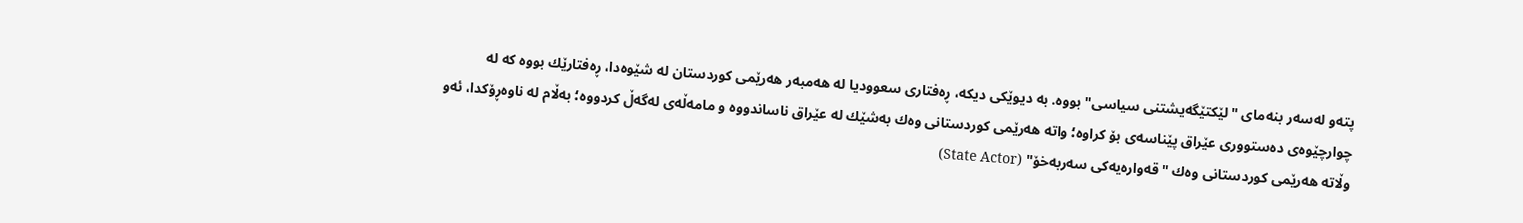پته‌و له‌سه‌ر بنه‌ماى "لێكتێگه‌يشتنى سياسى" بووه‌. به ‌دیوێكى ديكه‌، ڕه‌فتارى سعووديا له‌ هه‌مبه‌ر هه‌رێمى كوردستان له‌ شێوه‌دا، ڕه‌فتارێك بووه‌ كه‌ له‌ چوارچێوه‌ى ده‌ستوورى عێراق پێناسه‌ى بۆ كراوه‌‌؛ واته‌ هه‌رێمى كوردستانى وه‌ك به‌شێك له‌ عێراق ناساندووه‌ و‌ مامه‌ڵه‌ى له‌گه‌ڵ كردووه‌؛ به‌ڵام له‌ ناوه‌ڕۆكدا، ئه‌و وڵاته‌‌ هه‌رێمى كوردستانى وه‌ك "قه‌واره‌يه‌كى سه‌ربه‌خۆ" (State Actor)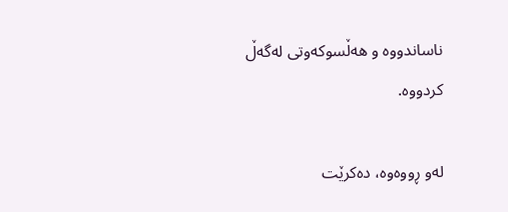ناساندووه‌ و هه‌ڵسوكه‌وتى له‌گه‌ڵ كردووه‌.

له‌و ڕووه‌وه‌، ده‌كرێت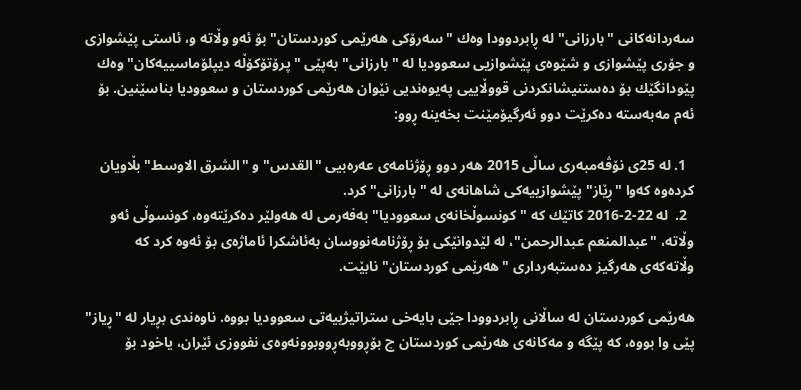سه‌ردانه‌كانى "بارزانى" له‌ ڕابردوودا وه‌ك "سه‌رۆكى هه‌رێمى كوردستان" بۆ ئه‌و وڵاته‌ و، ئاستى پێشوازى و جۆرى پێشوازى و شێوه‌ى پێشوازیى سعووديا له‌ "بارزانى" به‌پێى "پرۆتۆكۆڵه‌ ديپلۆماسييه‌كان" وه‌ك پێودانگێك بۆ ده‌ستنيشانكردنى‌ قووڵايیى په‌يوه‌ندیى نێوان هه‌رێمى كوردستان و سعووديا بناسێنين. بۆ ئه‌م مه‌به‌سته‌ ده‌كرێت دوو ئه‌رگيۆمێنت بخه‌ينه‌ ڕوو:

  1. له‌ 25ی نۆڤه‌مبه‌رى ساڵى 2015 هه‌ر دوو ڕۆژنامه‌ى عه‌ره‌بیى "القدس" و "الشرق الاوسط" بڵاويان كرده‌وه‌ كه‌وا "ڕێاز" پێشوازيیه‌كى شاهانه‌ى له‌ "بارزانى" كرد.
  2.  له‌ 22-2-2016 كاتێك كه‌ "كونسوڵخانه‌ى سعووديا" به‌فه‌رمى له‌ هه‌ولێر ده‌كرێته‌وه‌، كونسوڵى ئه‌و وڵاته‌، "عبدالمنعم عبدالرحمن"، له‌ لێدوانێكى بۆ ڕۆژنامه‌نووسان به‌ئاشكرا ئاماژه‌ى بۆ ئه‌وه‌ كرد كه‌ وڵاته‌كه‌ى هه‌رگيز ده‌ستبه‌ردارى "هه‌رێمى كوردستان" نابێت.

هه‌رێمى كوردستان له‌ ساڵانى ڕابردوودا جێى بايه‌خى ستراتيژييه‌تى سعووديا بووه‌. ناوه‌ندى بڕيار له‌ "ڕياز" پێى وا بووه‌، كه‌ پێگه‌ و مه‌كانه‌ى هه‌رێمى كوردستان چ بۆڕووبه‌ڕووبوونه‌وه‌ى نفووزى ئێران، ياخود بۆ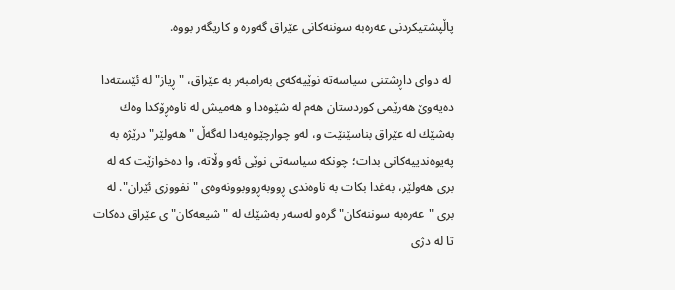پاڵپشتیكردنى عه‌ره‌به‌ سوننه‌كانى عێراق گه‌وره‌ و كاريگه‌ر بووه‌.

 له‌ دواى داڕشتنى سياسه‌ته‌ نوێیه‌كه‌ی به‌رامبه‌ر به‌ عێراق، "ڕياز" له‌ ئێسته‌دا ده‌يه‌وێ هه‌رێمى كوردستان هه‌م له‌ شێوه‌دا و هه‌ميش له‌ ناوه‌ڕۆكدا وه‌ك به‌شێك له‌ عێراق بناسێنێت و، له‌و چوارچێوه‌يه‌دا له‌گه‌ڵ "هه‌ولێر" درێژه‌ به‌ په‌يوه‌‌ندييه‌كانى بدات؛ چونكه‌ سياسه‌تى نوێی ئه‌و وڵاته‌، وا ده‌خوازێت كه‌ له‌ برى هه‌ولێر، به‌غدا بكات به ‌ناوه‌ندى ڕووبه‌ڕووبوونه‌وه‌ى "نفووزى ئێران". له‌ برى "عه‌ره‌به‌ سوننه‌كان" گره‌و له‌سه‌ر به‌شێك له‌ "شيعه‌كان"ى عێراق ده‌كات تا له‌ دژى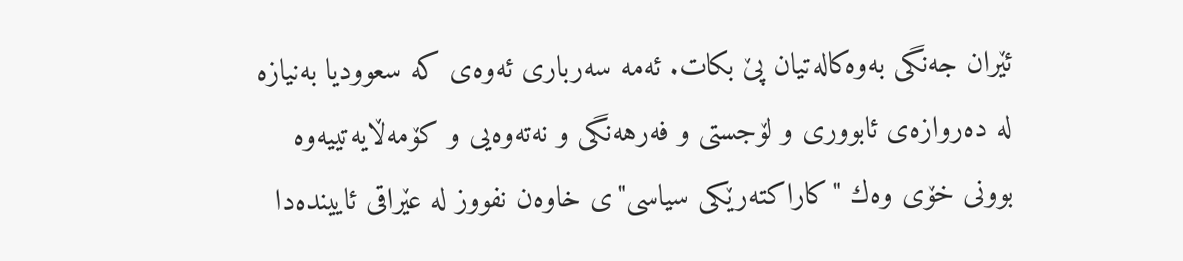ئێران جه‌نگى به‌وه‌كاله‌تيان پێ بكات. ئه‌مه‌ سه‌ربارى ئه‌وه‌ى كه‌ سعووديا به‌نيازه‌ له‌ ده‌روازه‌ى ئابوورى و لۆجستى و فه‌رهه‌نگى و نه‌ته‌وه‌يى و كۆمه‌ڵايه‌تييه‌وه‌ بوونى خۆى وه‌ك "كاراكته‌رێكى سياسى"ی خاوه‌ن نفووز له‌ عێراقى ئایينده‌دا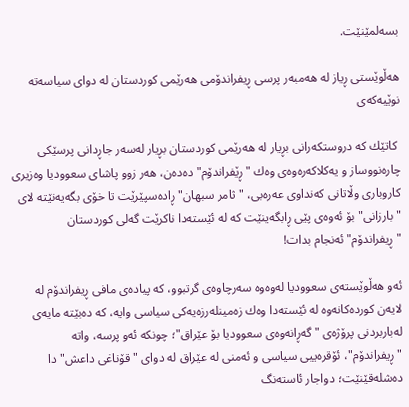بسه‌لمێنێت.

هه‌ڵوێستى ڕياز له‌ هه‌مبه‌ر پرسى ڕيفراندۆمى هه‌رێمى كوردستان له‌ دواى سياسه‌ته‌ نوێیه‌كه‌ی   ‌

 كاتێك كه‌ دروستكه‌رانى بڕيار له‌ هه‌رێمى كوردستان بڕيار له‌سه‌ر جاڕدانى پرسێكى چاره‌نووساز و يه‌كلاكه‌ره‌وه‌ی‌ وه‌ك "ڕێفراندۆم" ده‌ده‌ن، هه‌ر زوو پاشاى سعووديا وه‌زيرى كاروبارى وڵاتانى كه‌نداوى عه‌ره‌بى، "ثامر سبهان" ڕاده‌سپێرێت تا خۆى بگه‌یه‌نێته‌ لاى  "بارزانى" بۆ ئه‌وه‌ى پێى ڕابگه‌ينێت كه‌ له‌ ئێسته‌دا ناكرێت گه‌لى كوردستان "ڕيفراندۆم" ئه‌نجام بدات!

ئه‌و هه‌ڵوێسته‌ى سعووديا‌ له‌وه‌وه‌ سه‌رچاوه‌ى گرتبوو، كه‌ پياده‌ى مافى ڕيفراندۆم له‌ لايه‌ن كورده‌كانه‌وه‌ له‌ ئێسته‌دا وه‌ك زه‌مينله‌رزه‌يه‌كى سياسى وايه‌، كه‌ ده‌بێته‌ مايه‌ى له‌باربردنى پرۆژه‌ى "گه‌ڕانه‌وه‌ى سعووديا بۆ عێراق"؛ چونكه‌ ئه‌و پرسه‌، واته‌ "ڕيفراندۆم"، ئۆقره‌يیى سياسى و ئه‌منى له‌ عێراق له‌ دواى "قۆناغى داعش"دا ده‌شله‌قێنێت؛ دواجار ئاسته‌نگ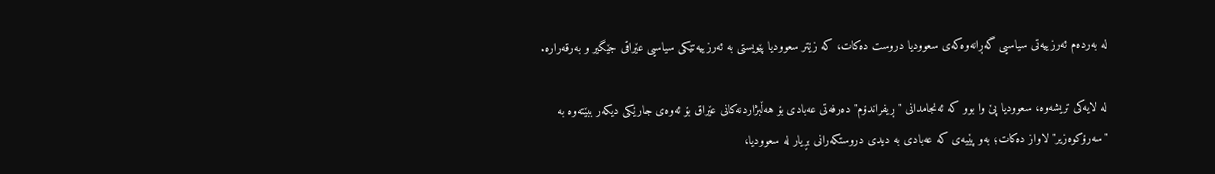له ‌به‌رده‌م ئه‌رزیيه‌تى سياسیى گه‌ڕانه‌وه‌كه‌ى سعووديا دروست ده‌كات، كه‌ زێتر سعووديا پێويستى به‌‌ ئه‌رز‌یيه‌تێكى سياسیى عێراقى جێگير و به‌رقه‌راره‌.

له‌ لایه‌كی تریشه‌وه‌، سعووديا پێ وا بوو كه‌ ئه‌نجامدانى "ڕيفراندۆم" ده‌رفه‌تى عه‌بادى بۆ هه‌ڵبژاردنه‌كانى عێراق بۆ ئه‌وه‌ى جارێكی دیكه‌ر ببێته‌وه‌ به‌ "سه‌رۆكوه‌زير" لاواز ده‌كات؛ به‌و پێیه‌ى كه‌ عه‌بادى به‌ ديدى دروستكه‌رانى بڕيار له‌ سعووديا،‌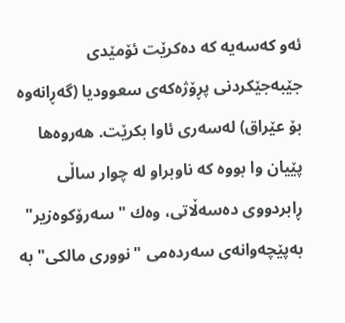ئه‌و كه‌سه‌يه‌ كه‌ ده‌كرێت ئۆمێدى جێبه‌جێكردنى پڕۆژه‌كه‌ى سعووديا (گه‌ڕانه‌وه‌ بۆ عێراق) له‌سه‌رى ئاوا بكرێت. هه‌روه‌ها پێيان وا بووه‌ كه‌‌ ناوبراو له‌ چوار ساڵى ڕابردووى ده‌سه‌ڵاتى، وه‌ك "سه‌رۆكوه‌زير" به‌پێچه‌وانه‌ى سه‌رده‌مى "نوورى مالكى" به‌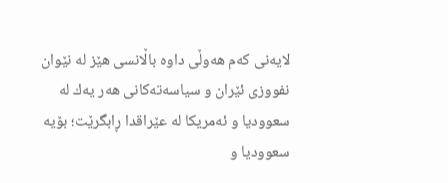لايه‌نى كه‌م هه‌وڵی داوه‌ باڵانسى هێز له‌ نێوان نفووزى ئێران و سياسه‌ته‌كانى هه‌ر يه‌ك له‌ سعووديا و ئه‌مريكا له‌ عێراقدا ڕابگرێت؛ بۆيه‌ سعووديا و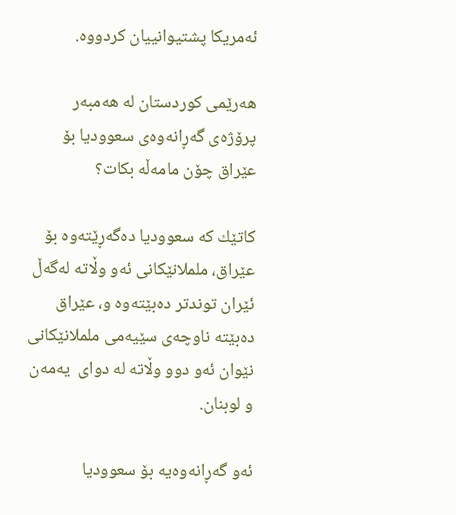ئه‌مريكا پشتيوانييان كردووه‌.

هه‌رێمى كوردستان له‌ هه‌مبه‌ر پرۆژه‌ى گه‌ڕانه‌وه‌ى سعووديا بۆ عێراق چۆن مامه‌ڵه‌ بكات؟

كاتێك كه‌ سعووديا ده‌گه‌ڕێته‌وه‌ بۆ عێراق، ململانێكانى ئه‌و وڵاته‌ له‌گه‌ڵ ئێران توندتر ده‌بێته‌وه‌ و،‌ عێراق ده‌بێته‌ ناوچه‌ى سێيه‌مى ململانێكانى نێوان ئه‌و دوو وڵاته‌ له‌ دواى  يه‌مه‌ن و لوبنان.

ئه‌و گه‌ڕانه‌وه‌يه‌ بۆ سعووديا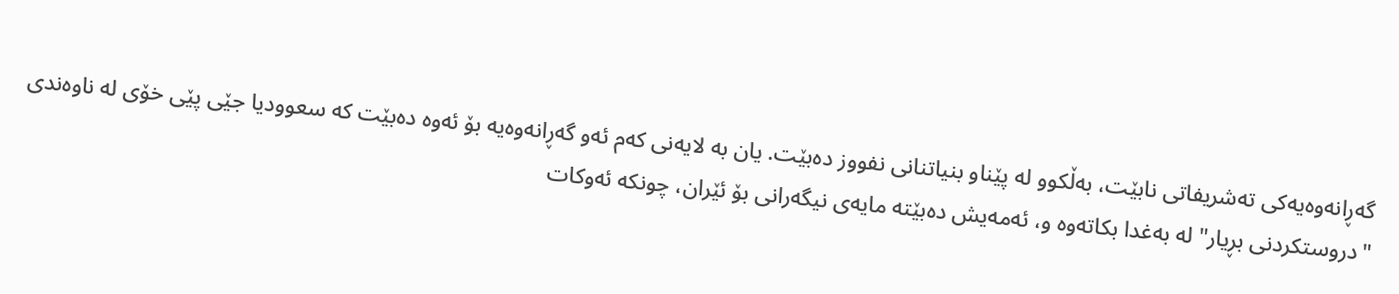گه‌ڕانه‌وه‌يه‌كى ته‌شريفاتى نابێت، به‌ڵكوو له‌ پێناو بنياتنانى نفووز ده‌بێت. يان به ‌لايه‌نى كه‌م ئه‌و گه‌ڕانه‌وه‌يه‌ بۆ ئه‌وه‌ ده‌بێت كه‌ سعووديا جێى پێى خۆى له‌ ناوه‌ندى "دروستكردنى بڕيار" له‌ به‌غدا بكاته‌وه‌ و، ئه‌مه‌يش ده‌بێته‌ مايه‌ى نيگه‌رانى بۆ ئێران، چونكه‌ ئه‌وكات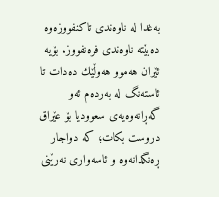به‌غدا له‌ ناوه‌ندى تاكنفووزه‌وه ده‌بێته‌ ناوه‌ندى فره‌نفووز. بۆيه‌ ئێران هه‌موو هه‌وڵێك ده‌دات تا ئاسته‌نگ له ‌به‌رده‌م ئه‌و گه‌ڕانه‌وه‌يه‌ى سعووديا بۆ عێراق دروست بكات؛ كه‌ دواجار ڕه‌نگدانه‌وه‌ و ئاسه‌وارى نه‌رێنى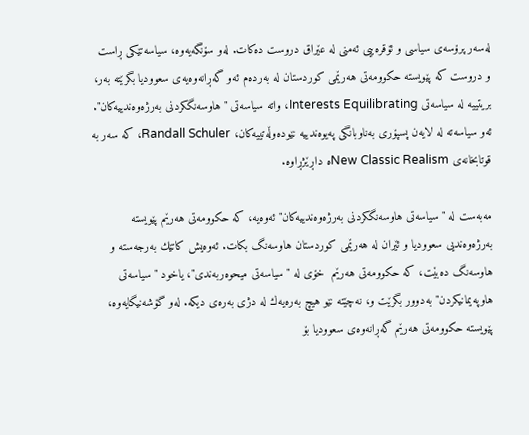له‌سه‌ر پرۆسه‌ى سياسى و ئۆقره‌يیى ئه‌منى له‌ عێراق دروست ده‌كات. له‌و سۆنگه‌يه‌وه‌، سياسه‌تێكى ڕاست و دروست كه‌ پێويسته‌ حكوومه‌تى هه‌رێمى كوردستان له ‌به‌رده‌م ئه‌و گه‌ڕانه‌وه‌يه‌ى سعووديا بگرێته ‌به‌ر، بريتيیه‌ له‌ سياسه‌تى Interests Equilibrating، واته‌ سياسه‌تى "هاوسه‌نگكردنى به‌رژه‌وه‌ندييه‌كان". ئه‌و سياسه‌ته‌ له‌ لايه‌ن پسپۆرى به‌ناوبانگى په‌يوه‌ندييه‌ نێوده‌وڵه‌تييه‌كان، Randall Schuler، كه‌ سه‌ر به‌ قوتابخانه‌ى New Classic Realismه‌ داڕێژڕاوه‌.

مه‌به‌ست له‌ "سياسه‌تى هاوسه‌نگكردنى به‌رژه‌وه‌ندييه‌كان" ئه‌وه‌يه،‌ كه‌ حكوومه‌تى هه‌رێم پێويسته‌ به‌رژه‌وه‌ندیى سعووديا و ئێران له‌ هه‌رێمى كوردستان هاوسه‌نگ بكات. ئه‌وه‌يش كاتێك به‌رجه‌سته ‌و هاوسه‌نگ ده‌بێت‌، كه‌ حكوومه‌تى هه‌رێم  خۆى له‌ "سياسه‌تى میحوه‌ربه‌ندى"، ياخود "سياسه‌تى هاوپه‌يمانيكردن" به‌دوور بگرێت و، نه‌چێته‌ نێو هيچ به‌ره‌يه‌ك له‌ دژى به‌ره‌ی دیكه‌. له‌و گۆشه‌نيگايه‌وه‌، پێويسته‌ حكوومه‌تى هه‌رێم گه‌ڕانه‌وه‌ى سعووديا بۆ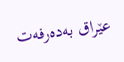عێراق به‌ده‌رفه‌ت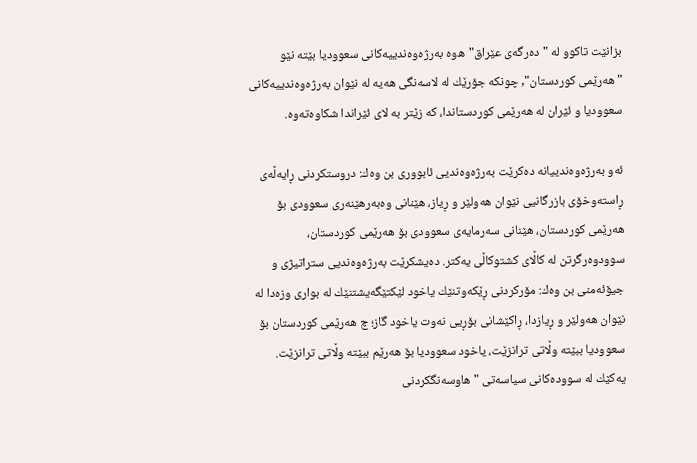بزانێت تاكوو له‌ "ده‌رگه‌ى عێراق"ه‌وه‌ به‌رژه‌وه‌ندييه‌كانى سعووديا بێته‌ نێو "هه‌رێمى كوردستان", چونكه‌ جۆرێك له‌ لاسه‌نگى هه‌يه‌ له‌ نێوان به‌رژه‌وه‌ندييه‌كانى سعووديا و ئێران له‌ هه‌رێمى كوردستاندا، كه‌ زێتر به ‌لاى ئێراندا‌ شكاوه‌ته‌وه‌.

ئه‌و به‌رژه‌وه‌ندييانه‌ ده‌كرێت به‌رژه‌وه‌ندیى ئابوورى بن وه‌ك: دروستكردنى ڕايه‌ڵه‌ى ڕاسته‌وخۆى بازرگانیى نێوان هه‌ولێر و ڕياز، هێنانى وه‌به‌رهێنه‌رى سعوودى بۆ هه‌رێمى كوردستان، هێنانى سه‌رمايه‌ى سعوودى بۆ هه‌رێمى كوردستان، سوودوه‌رگرتن له‌ كاڵاى كشتوكاڵى يه‌كتر. ده‌یشكرێت به‌رژه‌وه‌ندیى ستراتيژى و جيۆئه‌منى بن وه‌ك: مۆركردنى ڕێكه‌وتنێك ياخود لێكتێگه‌يشتنێك له‌ بوارى وزه‌دا له‌ نێوان هه‌ولێر و ڕيازدا، ڕاكێشانى بۆڕیى نه‌وت ياخود گاز؛ چ هه‌رێمى كوردستان بۆ سعووديا ببێته‌ وڵاتى ترانزێت، ياخود سعووديا بۆ هه‌رێم ببێته‌ وڵاتى ترانزێت. يه‌كێك له‌ سووده‌كانى سياسه‌تى "هاوسه‌نگكردنى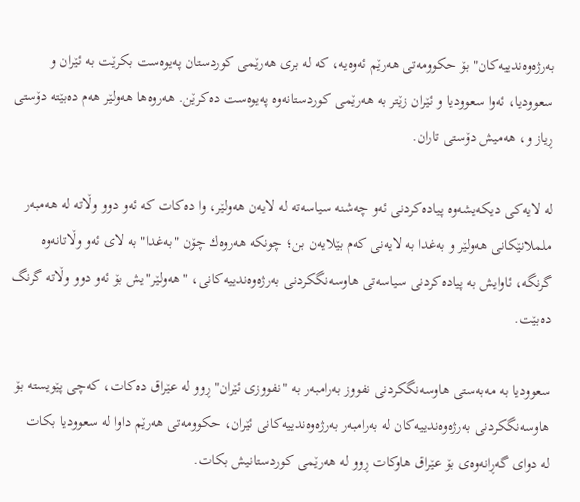به‌رژه‌وه‌ندييه‌كان" بۆ حكوومه‌تى هه‌رێم ئه‌وه‌يه‌، كه‌ له‌ برى هه‌رێمى كوردستان په‌يوه‌ست بكرێت به‌ ئێران و سعووديا، ئه‌وا سعووديا و ئێران زێتر به‌ هه‌رێمى كوردستانه‌وه‌ په‌يوه‌ست ده‌كرێن. هه‌روه‌ها‌ هه‌ولێر هه‌م ده‌بێته‌ دۆستى ڕياز و، هه‌ميش دۆستى تاران.

له‌ لايه‌كی دیكه‌یشه‌وه‌ پياده‌كردنى ئه‌و چه‌شنه‌ سياسه‌ته‌ له‌ لايه‌ن هه‌ولێر، وا ده‌كات كه ئه‌و دوو وڵاته‌ له‌ هه‌مبه‌ر ململانێكانى هه‌ولێر و به‌غدا به ‌لايه‌نى كه‌م بێلايه‌ن بن؛ چونكه‌ هه‌روه‌ك چۆن "به‌غدا" به ‌لاى ئه‌و وڵاتانه‌وه‌‌ گرنگه‌‌، ‌ئاوایش به‌ پياده‌كردنى سياسه‌تى هاوسه‌نگكردنى به‌رژه‌وه‌ندييه‌كانى، "هه‌ولێر"يش بۆ ئه‌و دوو وڵاته‌ گرنگ ده‌بێت.

سعووديا به ‌مه‌به‌ستى هاوسه‌نگكردنى نفووز به‌رامبه‌ر به‌ "نفووزى ئێران" ڕوو له‌ عێراق ده‌كات، كه‌چى پێويسته‌ بۆ هاوسه‌نگكردنى به‌رژه‌وه‌ندييه‌كان له‌ به‌رامبه‌ر به‌رژه‌وه‌ندييه‌كانى ئێران، حكوومه‌تى هه‌رێم داوا له‌ سعووديا بكات له ‌دواى گه‌ڕانه‌وه‌ى بۆ عێراق هاوكات ڕوو له‌ هه‌رێمى كوردستانيش بكات.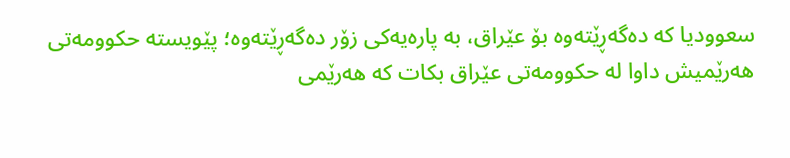سعووديا كه‌ ده‌گه‌ڕێته‌وه‌ بۆ عێراق، به‌ پاره‌يه‌كى زۆر ده‌گه‌ڕێته‌وه‌؛ پێويسته‌ حكوومه‌تى هه‌رێميش داوا له‌ حكوومه‌تى عێراق بكات كه‌ هه‌رێمى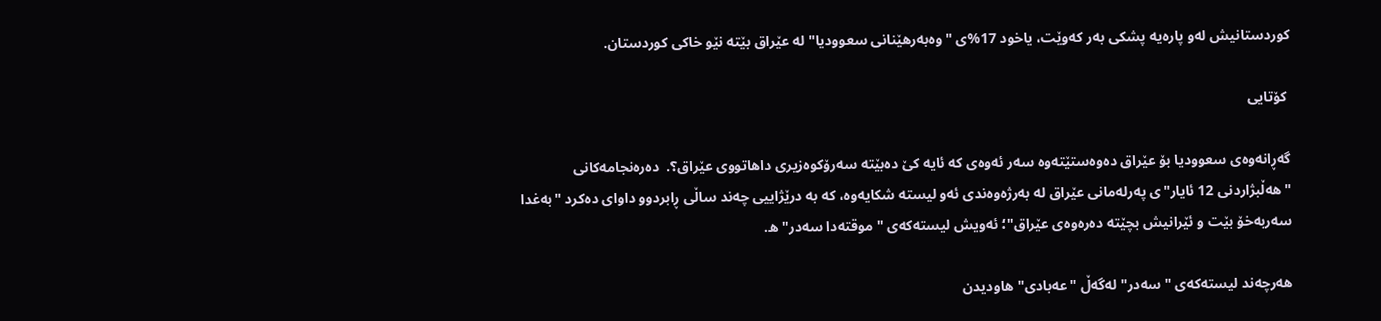كوردستانيش له‌و پاره‌يه‌ پشكى به‌ر كه‌وێت، ياخود 17%ی "وه‌به‌رهێنانى سعووديا" له‌ عێراق بێته‌ نێو خاكى كوردستان.

 كۆتايى

گه‌ڕانه‌وه‌ى سعووديا بۆ عێراق ده‌وه‌ستێته‌وه‌ سه‌ر ئه‌وه‌ى كه‌ ئايه‌ كێ ده‌بێته‌ سه‌رۆكوه‌زيرى داهاتووى عێراق؟.  ده‌ره‌نجامه‌كانى "هه‌ڵبژاردنى 12 ئايار"ى په‌رله‌مانى عێراق له ‌به‌رژه‌وه‌ندى ئه‌و ليسته‌ شكايه‌وه، ‌كه‌ به ‌درێژايیى چه‌ند ساڵى ڕابردوو داواى ده‌كرد "به‌غدا سه‌ربه‌خۆ بێت و‌ ئێرانيش بچێته‌ ده‌ره‌وه‌ى عێراق"؛ ئه‌ويش ليسته‌كه‌ى "موقته‌دا سه‌در"ه‌.

هه‌رچه‌ند ليسته‌كه‌ى "سه‌در" له‌گه‌ڵ "عه‌بادى" هاوديدن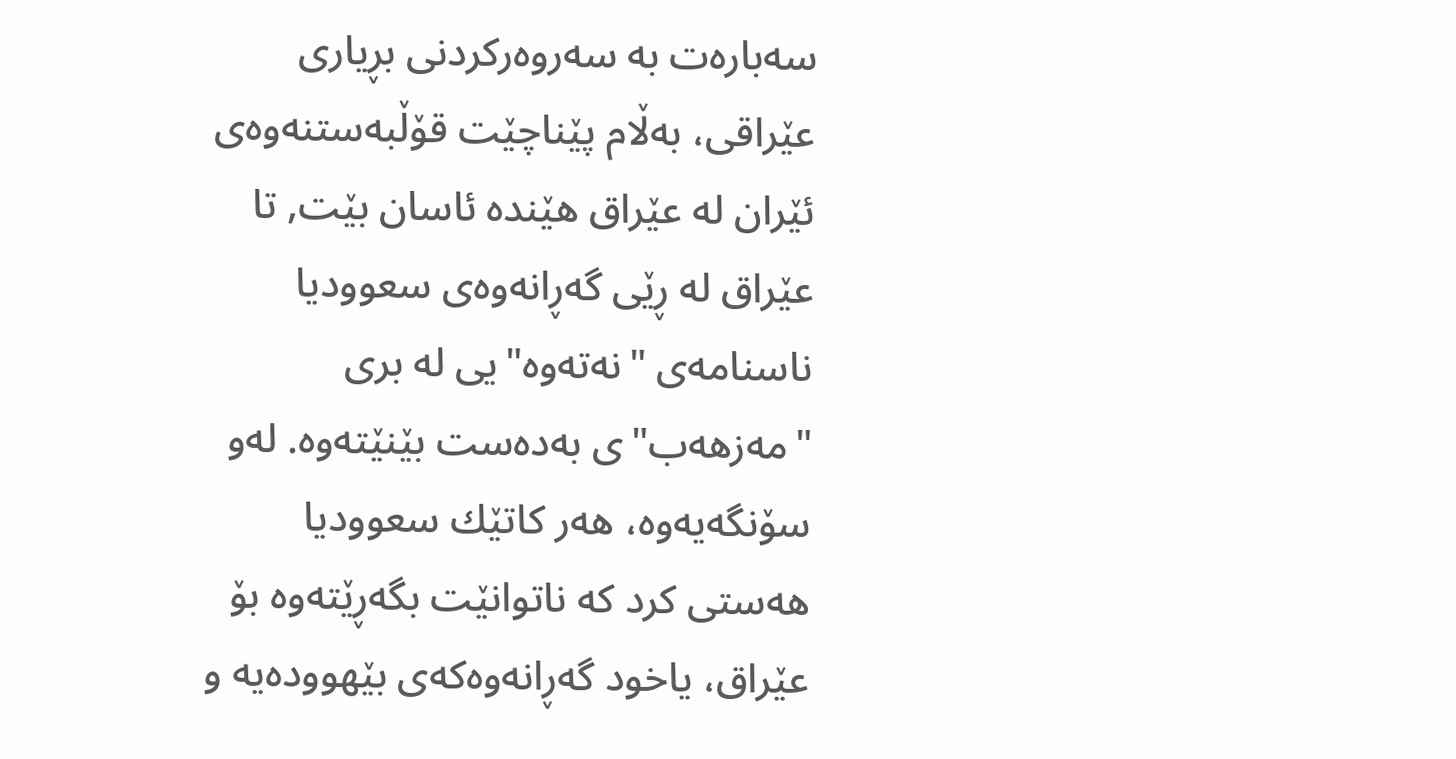سه‌باره‌ت به‌ سه‌روه‌ركردنى بڕيارى عێراقى، به‌ڵام پێناچێت قۆڵبه‌ستنه‌وه‌ى ئێران له‌ عێراق هێنده‌ ئاسان بێت, تا عێراق له‌ ڕێى گه‌ڕانه‌وه‌ى سعووديا‌ ناسنامه‌ى "نه‌ته‌وه‌"يى له ‌برى "مه‌زهه‌ب"ى به‌ده‌ست بێنێته‌وه‌. له‌و سۆنگه‌يه‌وه‌، هه‌ر كاتێك سعووديا هه‌ستى كرد كه‌ ناتوانێت بگه‌ڕێته‌وه‌ بۆ عێراق، ياخود گه‌ڕانه‌وه‌كه‌ى بێهووده‌يه‌ و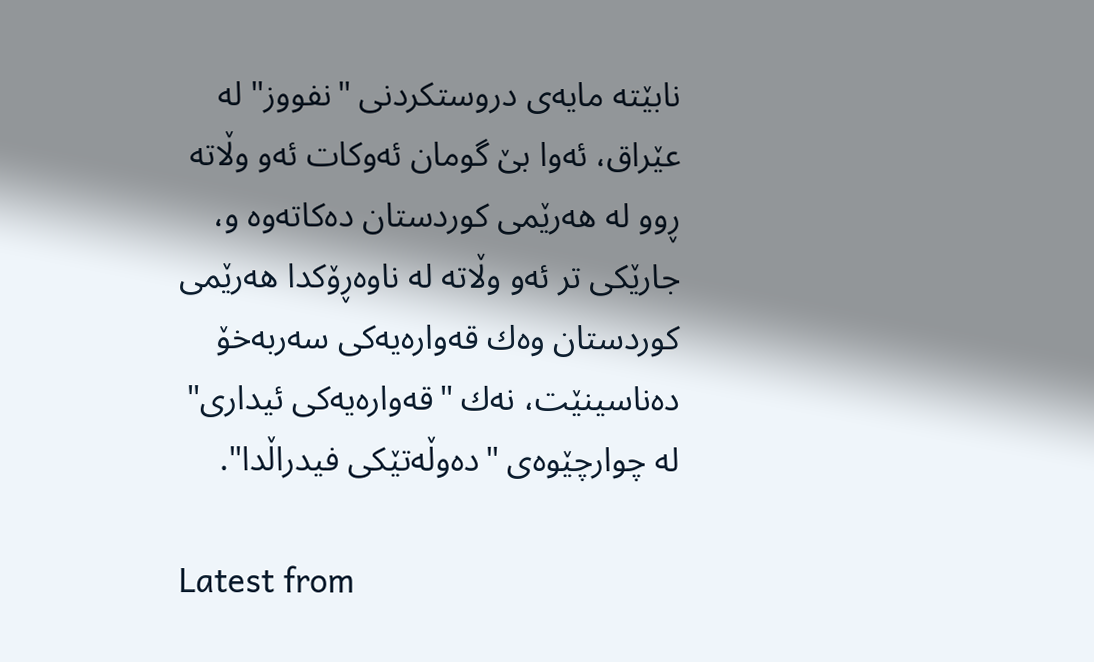نابێته‌ مايه‌ى دروستكردنى "نفووز" له‌ عێراق، ئه‌وا بێ گومان ئه‌وكات ئه‌و وڵاته‌ ڕوو له‌ هه‌رێمى كوردستان ده‌كاته‌وه و‌، جارێكی تر ئه‌و وڵاته‌ له‌ ناوه‌ڕۆكدا هه‌رێمى كوردستان وه‌ك قه‌واره‌يه‌كى سه‌ربه‌خۆ ده‌ناسينێت، نه‌ك "قه‌واره‌يه‌كى ئيدارى" له‌ چوارچێوه‌ى "ده‌وڵه‌تێكى فيدراڵدا".

Latest from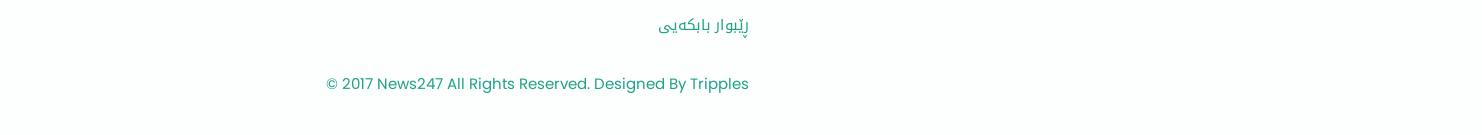ڕێبوار بابکەیی

© 2017 News247 All Rights Reserved. Designed By Tripples